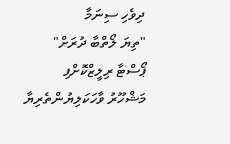ދިވެހި ސިނަމާ
"ތިޔަ ލޯތްބާ ދުރަށް" ޕޯސްޓާ ރިލީޒްކޮށްފި
މަޝްހޫރު ވާހަކަލިޔުންތެރިޔާ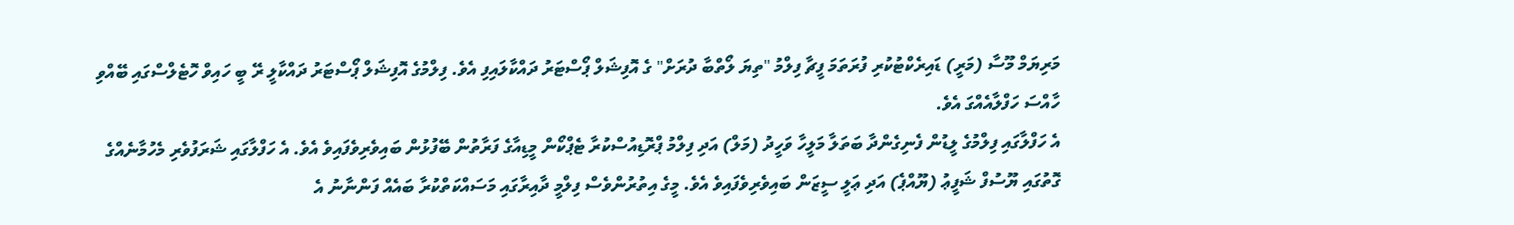މަރިޔަމް މޫސާ (މަރީ) ޑައިރެކްޓުކުރި ފުރަތަމަ ފީޗާ ފިލްމު "ތިޔަ ލޯތްބާ ދުރަށް" ގެ އޮފިޝަލް ޕޯސްޓަރު ދައްކާލައިފި އެވެ. ފިލްމުގެ އޮފިޝަލް ޕޯސްޓަރު ދައްކާލީ ރޭ ބީ ހައިވް ހޮޓެލްސްގައި ބޭއްވި ހާއްސަ ހަފްލާއެއްގަ އެވެ.
އެ ހަފްލާގައި ފިލްމުގެ ލީޑުން ފެނިގެންދާ ބަތަލާ މަލީހާ ވަހީދު (މަލް) އަދި ފިލްމު ޕްރޮޑިއުސްކުރާ ޓެޕްކޯން މީޑިއާގެ ފަރާތުން ބޭފުޅުން ބައިވެރިވެފައިވެ އެވެ. އެ ހަފްލާގައި ޝަރަފުވެރި މެހުމާނެއްގެ ގޮތުގައި ޔޫސުފް ޝަފީޢު (ޔޫއްޕެ) އަދި ޢަލީ ސީޒަން ބައިވެރިވެފައިވެ އެވެ. މީގެ އިތުރުންވެސް ފިލްމީ ދާއިރާގައި މަސައްކަތްކުރާ ބައެއް ފަންނާނު އެ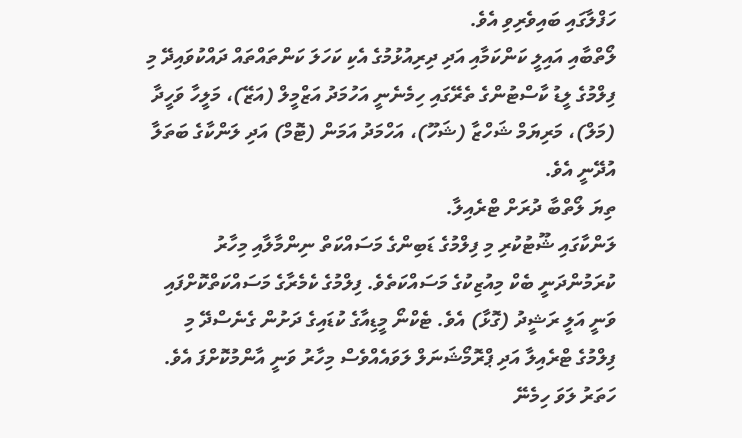ހަފްލާގައި ބައިވެރިވި އެވެ.
ލޯތްބާއި އައިލީ ކަންކަމާއި އަދި ދިރިއުޅުމުގެ އެކި ކަހަލަ ކަންތައްތައް ދައްކުވައިދޭ މި ފިލްމުގެ ލީޑު ކާސްޓުންގެ ތެރޭގައި ހިމެނެނީ އަހުމަދު އަޒްމީލް (އަޒޭ)، މަލީހާ ވަހީދާ (މަލް)، މަރިޔަމް ޝަހްޒާ (ޝަހޫ)، އަހްމަދު އަމަން (ޓޮމް) އަދި ލަންކާގެ ބަތަލާ އުދޭނީ އެވެ.
ތިޔަ ލޯތްބާ ދުރަށް ޓްރެއިލާ.
ލަންކާގައި ޝޫޓުކުރި މި ފިލްމުގެ ޑަބިންގެ މަސައްކަތް ނިންމާލާއި މިހާރު ކުރަމުންދަނީ ބެކް މިއުޒިކުގެ މަސައްކަތެވެ. ފިލްމުގެ ކެމެރާގެ މަސައްކަތްކޮށްފައި ވަނީ އަލީ ރަޝީދު (ގޮޅާ) އެވެ. ޓެކްނޯ މީޑިއާގެ ކުޑައިގެ ދަށުން ގެނެސްދޭ މި ފިލްމުގެ ޓްރެއިލާ އަދި ޕްރޮމޯޝަނަލް ލަވައެއްވެސް މިހާރު ވަނީ އާންމުކޮށްފަ އެވެ. ހަތަރު ލަވަ ހިމެނޭ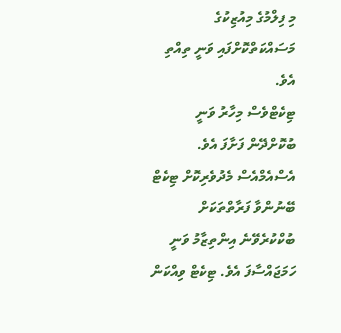މި ފިލްމުގެ މިއުޒިކުގެ މަސައްކަތްކޮށްފައި ވަނީ ތިއްތި އެވެ.
ޓިކެޓްވެސް މިހާރު ވަނީ ބުކޮށްދޭން ފަށާފަ އެވެ. އެސްއެމްއެސް މެދުވެރިކޮށް ޓިކެޓް ބޭނުންވާ ފަރާތްތަކަށް ބުކްކުރެވޭނެ އިންތިޒާމު ވަނީ ހަމަޖައްސާފަ އެވެ. ޓިކެޓް ވިއްކަން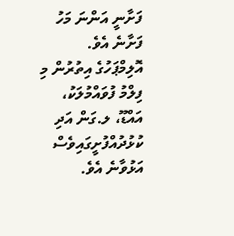ފަށާނީ އަންނަ މަހު ފަށާނެ އެވެ.
އޮލިމްޕަހުގެ އިތުރުން މި ފިލްމު ފުވައްމުލަކު، އައްޑޫ، ލ.ގަން އަދި ކުޅުދުއްފުށީގައިވެސް އަޅުވާނެ އެވެ.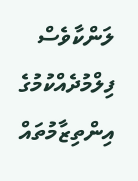ލަންކާވެސް ފިލްމުދެއްކުމުގެ އިންތިޒާމުތައް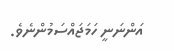އަންނަނީ ހަމަޖައްސަމުންނެވެ.